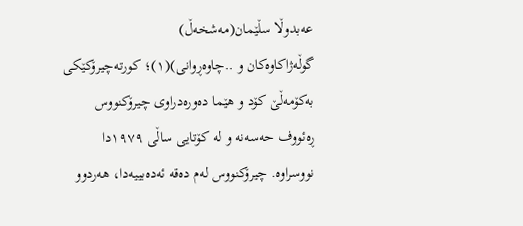عەبدوڵا سڵێمان(مەشخەڵ)
گوڵەژاکاوەکان و ..چاوەڕوانی)(١)؛ کورتەچیرۆکێکی بەکۆمەڵێ کۆد و هێما دەورەدراوی چیرۆکنووس ڕەئووف حەسەنە و لە کۆتایی ساڵی ١٩٧٩دا نووسراوە. چیرۆکنووس لەم دەقە ئەدەبییەدا، هەردوو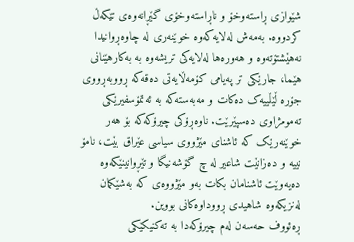شێوازی ڕاستەوخۆ و ناڕاستەوخۆی گێڕانەوەی تێکەڵ کردووە. بەمەش لەلایەکەوە خوێنەری لە چاوەڕوانیدا نەهێشتۆتەوە و هەورەها لەلایەکی تریشەوە بە بەکارهێنانی هێما، جارێکی تر پەیامی کۆمەڵایەتی دەقەکە ڕووبەڕووی جۆرە ڵێڵییەک دەکات و مەبەستەکە بە ئەتمۆسفیرێکی تەمومژاوی دەسپێرێت. ناوەڕۆکی چیرۆکەکە بۆ هەر خوێنەرێک کە ئاشنای مێژووی سیاسی عێراق بێت، نامۆ نییە و دەزانێت شاعیر لە چ گۆشەنیگا و تێڕوانینێکەوە دەیەوێت ئاشنامان بکات بەو مێژووەی کە بەشێکمان لەنزیکەوە شاهیدی ڕووداوەکانی بووین.
ڕەئووف حەسەن لەم چیرۆکەدا بە تەکنیکێکی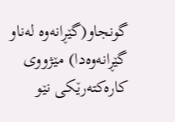گونجاو(گێڕانەوە لەناو گێڕانەوەدا) مێژووی کارەکتەرێکی نێو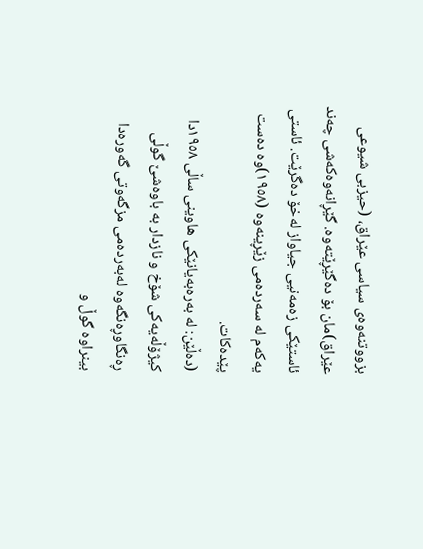بزووتنەوەی سیاسی عێراق، (حیزبی شیوعی عێراق)مان بۆ دەگێڕێتەوە. گێڕانەوەکەشی چەند ئاستێکی زەمەنیی جیاواز لەخۆ دەگرێت. ئاستی یەکەم لە سەردەمی زێڕینەوە (١٩٥٨)وە دەست پێدەکات.
(دەڵێن: لە بەرەبەیانێکی هاوینی ساڵی ١٩٥٨دا کیژۆڵەیەکی شۆخ و نازدار بە باوەشێ گوڵی ڕەنگاوڕەنگەوە لەبەردەمی مزگەوتی گەورەدا بینراوە گوڵ و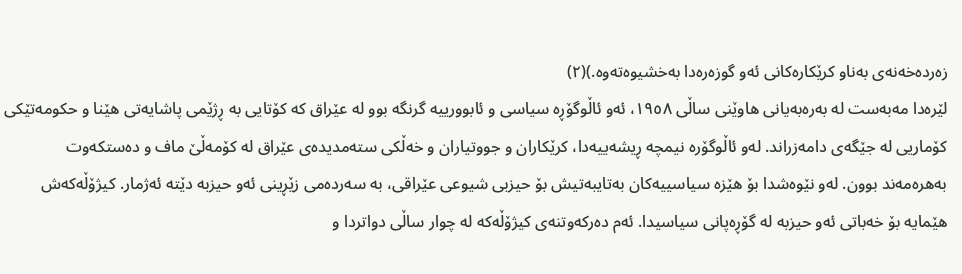زەردەخەنەی بەناو کرێکارەکانی ئەو گوزەرەدا بەخشیوەتەوە.)(٢)
لێرەدا مەبەست لە بەرەبەیانی هاوێنی ساڵی ١٩٥٨، ئەو ئاڵوگۆڕە سیاسی و ئابوورییە گرنگە بوو لە عێراق کە کۆتایی بە ڕژێمی پاشایەتی هێنا و حکومەتێکی کۆماریی لە جێگەی دامەزراند. لەو ئاڵوگۆرە نیمچە ڕیشەییەدا، کرێکاران و جووتیاران و خەڵکی ستەمدیدەی عێراق لە کۆمەڵێ ماف و دەستکەوت بەهرەمەند بوون. لەو نێوەشدا بۆ هێزە سیاسییەکان بەتایبەتیش بۆ حیزبی شیوعی عێراقی، بە سەردەمی زێڕینی ئەو حیزبە دێتە ئەژمار. کیژۆڵەکەش هێمایە بۆ خەباتی ئەو حیزبە لە گۆڕەپانی سیاسیدا. ئەم دەرکەوتنەی کیژۆڵەکە لە چوار ساڵی دواتردا و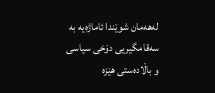لەهەمان شوێندا ئاماژەیە بە سەقامگیریی دۆخی سیاسی و باڵادەستی هێزە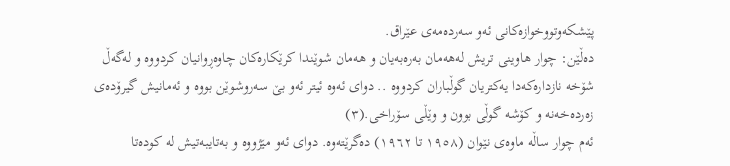پێشکەوتووخوازەکانی ئەو سەردەمەی عێراق.
دەڵێن: چوار هاوینی تریش لەهەمان بەرەبەیان و هەمان شوێندا کرێکارەکان چاوەڕوانیان کردووە و لەگەڵ شۆخە نازدارەکەدا یەکتریان گوڵباران کردووە .. دوای ئەوە ئیتر ئەو بێ سەروشوێن بووە و ئەمانیش گیرۆدەی زەردەخەنە و کۆشە گوڵی بوون و وێڵی سۆراخی.(٣)
ئەم چوار ساڵە ماوەی نێوان (١٩٥٨ تا ١٩٦٢) دەگرێتەوە. دوای ئەو مێژووە و بەتایبەتیش لە کودەتا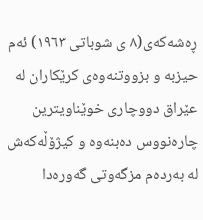ڕەشەکەی(٨ ی شوباتی ١٩٦٣) ئەم حیزبە و بزووتنەوەی کرێکاران لە عێراق دووچاری خوێناویترین چارەنووس دەبنەوە و کیژۆڵەکەش لە بەردەم مزگەوتی گەورەدا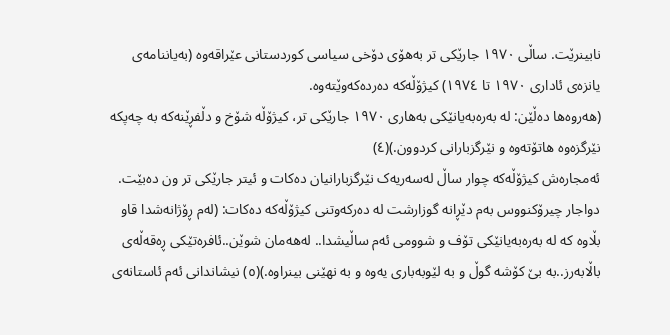نابینرێت. ساڵی ١٩٧٠ جارێکی تر بەهۆی دۆخی سیاسی کوردستانی عێراقەوە (بەیاننامەی یانزەی ئاداری ١٩٧٠ تا ١٩٧٤) کیژۆڵەکە دەردەکەوێتەوە.
(هەروەها دەڵێن: لە بەرەبەیانێکی بەهاری ١٩٧٠ جارێکی تر، کیژۆڵە شۆخ و دڵفڕێنەکە بە چەپکە نێرگزەوە هاتۆتەوە و نێرگزبارانی کردوون.)(٤)
ئەمجارەش کیژۆڵەکە چوار ساڵ لەسەریەک نێرگزبارانیان دەکات و ئیتر جارێکی تر ون دەبێت. دواجار چیرۆکنووس بەم دێڕانە گوزارشت لە دەرکەوتنی کیژۆڵەکە دەکات: (لەم ڕۆژانەشدا قاو بڵاوە کە لە بەرەبەیانێکی تۆف و شوومی ئەم ساڵیشدا.. لەهەمان شوێن..ئافرەتێکی ڕەقەڵەی باڵابەرز..بە بێ کۆشە گوڵ و بە لێوبەباری یەوە و بە نهێنی بینراوە.)(٥) نیشاندانی ئەم ئاستانەی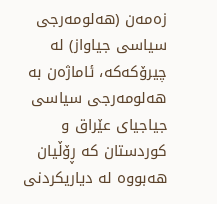زەمەن (هەلومەرجی سیاسی جیاواز) لە چیرۆکەکە، ئاماژەن بە هەلومەرجی سیاسی جیاجیای عێراق و کوردستان کە ڕۆڵیان هەبووە لە دیاریکردنی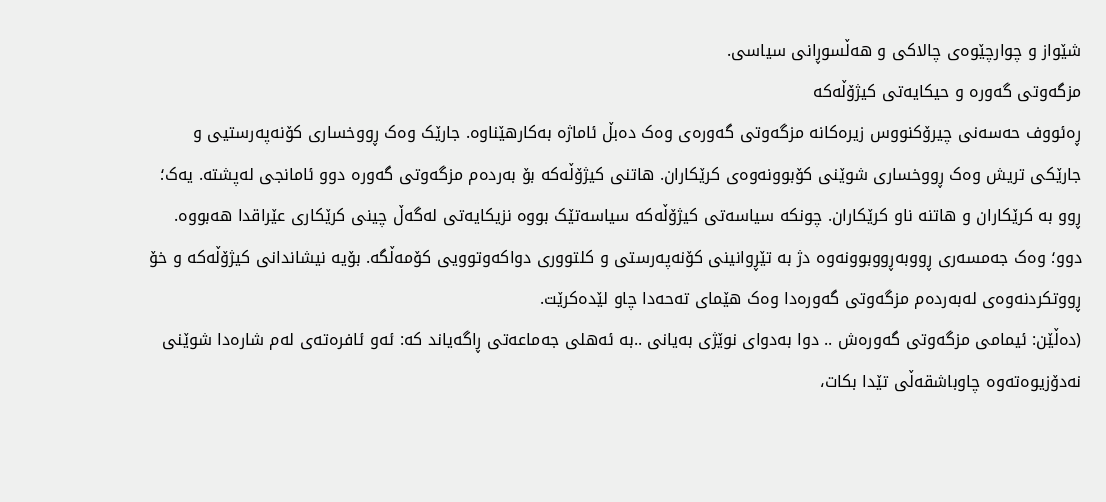شێواز و چوارچێوەی چالاکی و هەڵسوڕانی سیاسی.
مزگەوتی گەورە و حیکایەتی کیژۆڵەکە
ڕەئووف حەسەنی چیرۆکنووس زیرەکانە مزگەوتی گەورەی وەک دەبڵ ئاماژە بەکارهێناوە. جارێک وەک ڕووخساری کۆنەپەرستیی و جارێکی تریش وەک ڕووخساری شوێنی کۆبوونەوەی کرێکاران. هاتنی کیژۆڵەکە بۆ بەردەم مزگەوتی گەورە دوو ئامانجی لەپشتە. یەک؛ ڕوو بە کرێکاران و هاتنە ناو کرێکاران. چونکە سیاسەتی کیژۆڵەکە سیاسەتێک بووە نزیکایەتی لەگەڵ چینی کرێکاری عێراقدا هەبووە. دوو؛ وەک جەمسەری ڕووبەڕووبوونەوە دژ بە تێڕوانینی کۆنەپەرستی و کلتووری دواکەوتوویی کۆمەڵگە. بۆیە نیشاندانی کیژۆڵەکە و خۆ ڕووتکردنەوەی لەبەردەم مزگەوتی گەورەدا وەک هێمای تەحەدا چاو لێدەکرێت.
(دەڵێن: ئیمامی مزگەوتی گەورەش .. دوا بەدوای نوێژی بەیانی ..بە ئەهلی جەماعەتی ڕاگەیاند کە: ئەو ئافرەتەی لەم شارەدا شوێنی نەدۆزیوەتەوە چاوباشقەڵی تێدا بکات،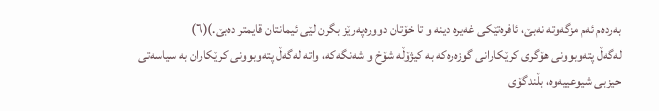بەردەم ئەم مزگەوتە نەبێ، ئافرەتێکی غەیرە دینە و تا خۆتان دوورەپەرێز بگرن لێی ئیمانتان قایمتر دەبێ.)(٦)
لەگەڵ پتەوبوونی هۆگری کرێکارانی گوزەرەکە بە کیژۆڵە شۆخ و شەنگەکە، واتە لەگەڵ پتەوبوونی کرێکاران بە سیاسەتی حیزبی شیوعییەوە، بڵندگۆی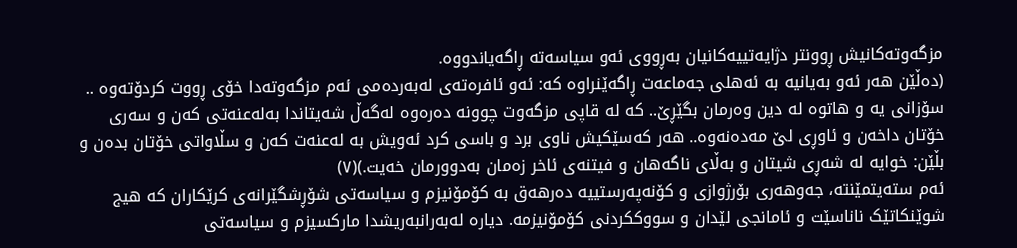مزگەوتەکانیش ڕوونتر دژایەتییەکانیان بەڕووی ئەو سیاسەتە ڕاگەیاندووە.
(دەڵێن هەر ئەو بەیانیە بە ئەهلی جەماعەت ڕاگەێنراوە کە: ئەو ئافرەتەی لەبەردەمی ئەم مزگەوتەدا خۆی ڕووت کردۆتەوە .. سۆزانی یە و هاتوە لە دین وەرمان بگێڕێ.. کە لە قاپی مزگەوت چوونە دەرەوە لەگەڵ شەیتاندا بەلەعنەتی کەن و سەری خۆتان داخەن و ئاوڕی لێ مەدەنەوە.. هەر کەسێکیش ناوی برد و باسی کرد ئەویش بە لەعنەت کەن و سڵاواتی خۆتان بدەن و بڵێن: خوایە لە شەڕی شیتان و بەڵای ناگەهان و فیتنەی ئاخر زەمان بەدوورمان خەیت.)(٧)
ئەم ستەیتمێنتە، جەوهەری بۆرژوازی و کۆنەپەرستییە دەرهەق بە کۆمۆنیزم و سیاسەتی شۆڕشگێرانەی کرێکاران کە هیج شوێنکاتێک ناناسێت و ئامانجی لێدان و سووککردنی کۆمۆنیزمە. دیارە لەبەرانبەریشدا مارکسیزم و سیاسەتی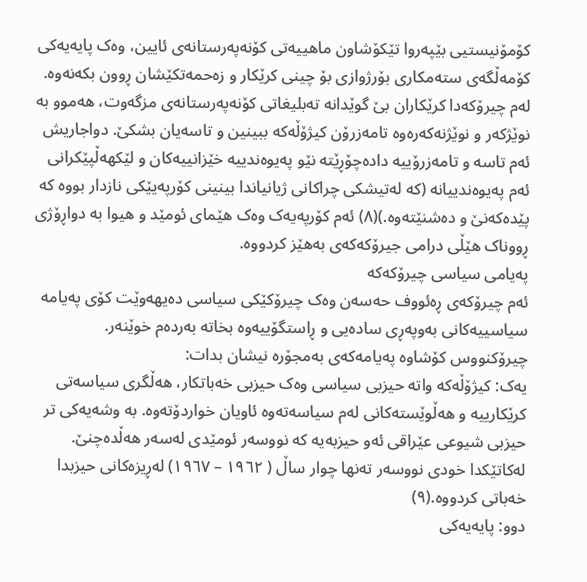کۆمۆنیستیی بێپەروا تێکۆشاون ماهییەتی کۆنەپەرستانەی ئایین، وەک پایەیەکی کۆمەڵگەی ستەمکاری بۆرژوازی بۆ چینی کرێکار و زەحمەتکێشان ڕوون بکەنەوە. لەم چیرۆکەدا کرێکاران بێ گوێدانە تەبلیغاتی کۆنەپەرستانەی مزگەوت، هەموو بە نوێژکەر و نوێژنەکەرەوە تامەزرۆن کیژۆڵەکە ببینین و تاسەیان بشکێ. دواجاریش ئەم تاسە و تامەزرۆییە دادەچۆڕێتە نێو پەیوەندییە خێزانییەکان و لێکهەڵپێکرانی ئەم پەیوەندییانە (کە لەتیشکی چراکانی ژیانیاندا بینینی کۆرپەیێکی نازدار بووە کە پێدەکەنێ و دەشنێتەوە.)(٨) ئەم کۆرپەیەک وەک هێمای ئومێد و هیوا بە دواڕۆژی ڕووناک هێڵی درامی جیرۆکەکەی بەهێز کردووە.
پەیامی سیاسی چیرۆکەکە
ئەم چیرۆکەی ڕەئووف حەسەن وەک چیرۆکێکی سیاسی دەیهەوێت کۆی پەیامە سیاسییەکانی بەوپەڕی سادەیی و ڕاستگۆییەوە بخاتە بەردەم خوێنەر. چیرۆکنووس کۆشاوە پەیامەکەی بەمجۆرە نیشان بدات:
یەک: کیژۆڵەکە واتە حیزبی سیاسی وەک حیزبی خەباتکار، هەڵگری سیاسەتی کرێکارییە و هەڵوێستەکانی لەم سیاسەتەوە ئاویان خواردۆتەوە. بە وشەیەکی تر حیزبی شیوعی عێراقی ئەو حیزبەیە کە نووسەر ئومێدی لەسەر هەڵدەچنێ. لەکاتێکدا خودی نووسەر تەنها چوار ساڵ ( ١٩٦٢ – ١٩٦٧) لەڕیزەکانی حیزبدا خەباتی کردووە.(٩)
دوو: پایەیەکی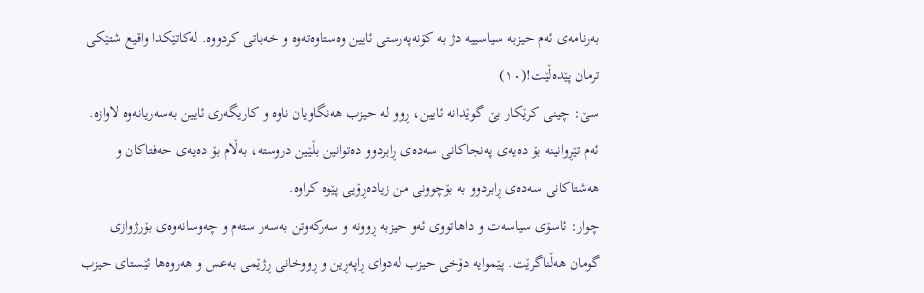بەرنامەی ئەم حیزبە سیاسییە دژ بە کۆنەپەرستی ئایین وەستاوەتەوە و خەباتی کردووە. لەکاتێکدا واقیع شتێکی ترمان پێدەڵێت!(١٠)
سێ: چینی کرێکار بێ گوێدانە ئایین، ڕوو لە حیزب هەنگاویان ناوە و کاریگەری ئایین بەسەریانەوە لاوازە. ئەم تێڕوانینە بۆ دەیەی پەنجاکانی سەدەی ڕابردوو دەتوانین بڵێین دروستە، بەڵام بۆ دەیەی حەفتاکان و هەشتاکانی سەدەی ڕابردوو بە بۆچوونی من زیادەڕۆیی پێوە کراوە.
چوار: ئاسۆی سیاسەت و داهاتووی ئەو حیزبە ڕوونە و سەرکەوتن بەسەر ستەم و چەوسانەوەی بۆرژوازی گومان هەڵناگرێت. پێموایە دۆخی حیزب لەدوای ڕاپەڕین و ڕووخانی ڕژێمی بەعس و هەروەها ئێستای حیزب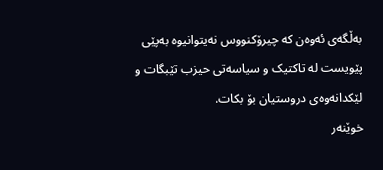بەڵگەی ئەوەن کە چیرۆکنووس نەیتوانیوە بەپێی پێویست لە تاکتیک و سیاسەتی حیزب تێبگات و لێکدانەوەی دروستیان بۆ بکات.
خوێنەر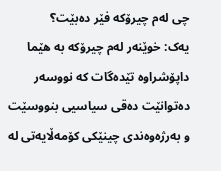چی لەم چیرۆکە فێر دەبێت؟
یەک: خوێنەر لەم چیرۆکە بە هێما داپۆشراوە تێدەگات کە نووسەر دەتوانێت دەقی سیاسیی بنووسێت و بەرژەوەندی چینێکی کۆمەڵایەتی لە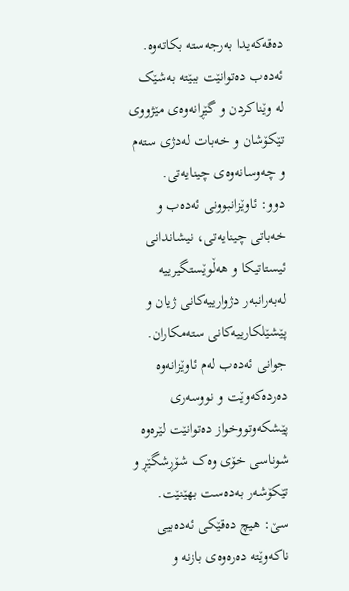دەقەکەیدا بەرجەستە بکاتەوە. ئەدەب دەتوانێت ببێتە بەشێک لە وێناکردن و گێڕانەوەی مێژووی تێکۆشان و خەبات لەدژی ستەم و چەوسانەوەی چینایەتی.
دوو: ئاوێزانبوونی ئەدەب و خەباتی چینایەتی، نیشاندانی ئیستاتیکا و هەڵوێستگیرییە لەبەرانبەر دژوارییەکانی ژیان و پێشێلکارییەکانی ستەمکاران. جوانی ئەدەب لەم ئاوێزانەوە دەردەکەوێت و نووسەری پێشکەوتووخواز دەتوانێت لێرەوە شوناسی خۆی وەک شۆڕشگێڕ و تێکۆشەر بەدەست بهێنێت.
سێ: هیچ دەقێکی ئەدەبیی ناکەوێتە دەرەوەی بازنە و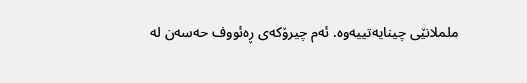ململانێی چینایەتییەوە. ئەم چیرۆکەی ڕەئووف حەسەن لە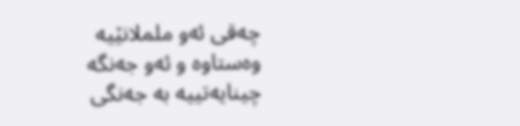چەقی ئەو ململانێیە وەستاوە و ئەو جەنگە چینایەتییە بە جەنگی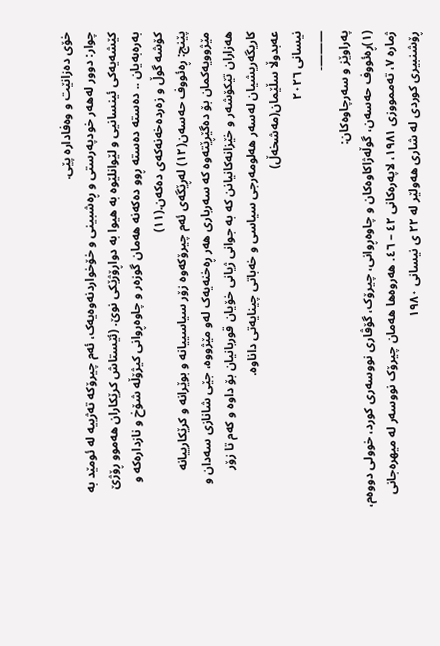خۆی دەزانێت و وەفادارە پێی.
چوار: دوور لەهەر خودپەرستی و ڕەشبینی و خۆخواردنەوەیەک، ئەم چیرۆکە تەژییە لە ئومێد بە کێشەیەکی ئینسانیی و لێوانلێوە بە هیوا بە دواڕۆژێکی نوێ. (ئێستاش کرێکاران هەموو ڕۆژێ بەرەبەیان .. دەستە دەستە ڕوو دەکەنە هەمان گوزەر و چاوەڕوانی کیژۆڵە شۆخ و نازدارەکە و کۆشە گوڵ و زەردەخەنەکەی دەکەن.(١١)
پێنج: ڕەئووف حەسەن(١٢) لەڕێگەی ئەم چیرۆکەوە زۆر سیاسییانە و بوێرانە و کرێکارییانە مێژوویەکمان بۆ دەگێڕێتەوە کە سەرباری هەر ڕەخنەیەک لەو مێژووە، جێی شانازی سەدان و هەزاران تێکۆشەر و خێزانەکانیانن کە بە جوانی ژیانی خۆیان قوربانیان بۆ داوە و کەم تا زۆر کاریگەریشیان لەسەر هەلومەرجی سیاسی و خەباتی چینایەتی داناوە.
عەبدوڵا سڵێمان(مەشخەڵ)
نیسانی ٢٠٢٦
———-
پەراوێز و سەرچاوەکان:
(١)ڕەئووف حەسەن، گوڵەژاکاوەکان و چاوەڕوانی، چیرۆک، گۆڤاری نووسەری کورد، خوولی دووەم، ژمارە ٧، تەممووزی ١٩٨١، لاپەرەکانی ٤٢ – ٤٦. هەروەها هەمان چیرۆک نووسەر لە میهرەجانی ڕۆشنبیری کوردی لە شاری هەولێر لە ٢٢ ی نیسانی ١٩٨٠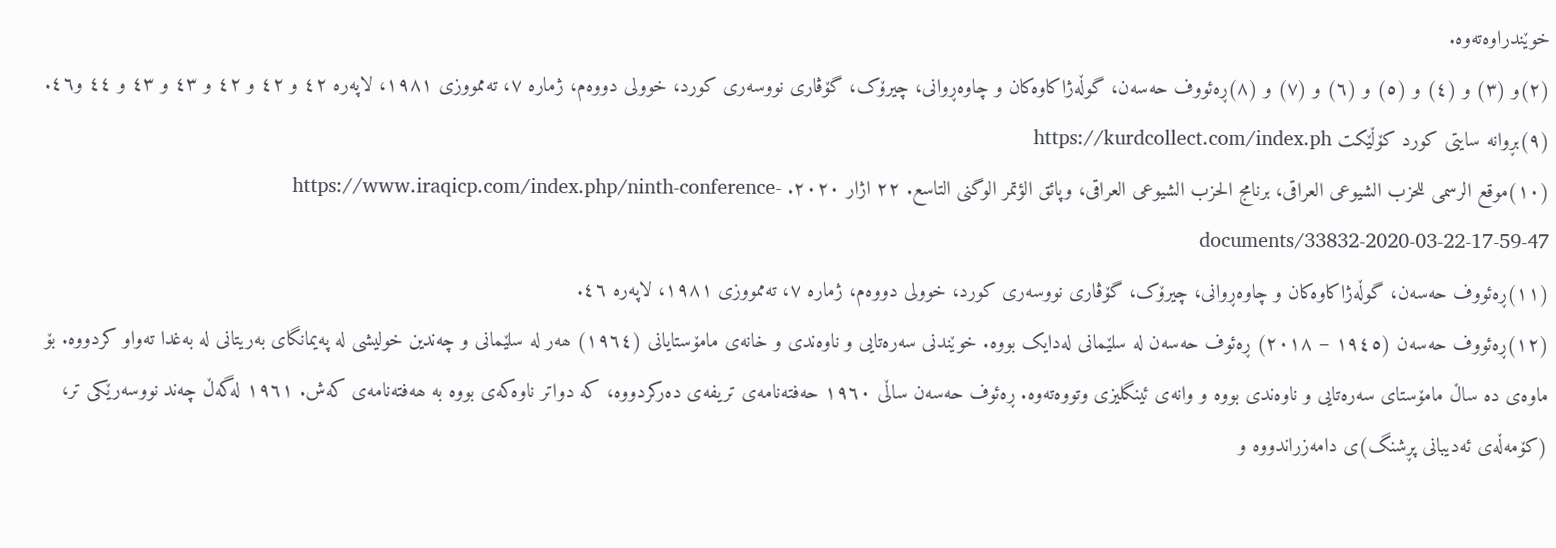خوێندراوەتەوە.
(٢)و (٣) و (٤) و (٥) و (٦) و (٧) و (٨)ڕەئووف حەسەن، گوڵەژاکاوەکان و چاوەڕوانی، چیرۆک، گۆڤاری نووسەری کورد، خوولی دووەم، ژمارە ٧، تەممووزی ١٩٨١، لاپەرە ٤٢ و ٤٢ و ٤٢ و ٤٣ و ٤٣ و ٤٤ و٤٦.
(٩)بڕوانە سایتی کورد کۆڵێکت https://kurdcollect.com/index.ph
(١٠)موقع الرسمی للحزب الشیوعی العراقی، برنامج الحزب الشیوعی العراقی، وپائق الؤتمر الوگنی التاسع. ٢٢ اژار ٢٠٢٠. https://www.iraqicp.com/index.php/ninth-conference-documents/33832-2020-03-22-17-59-47
(١١)ڕەئووف حەسەن، گوڵەژاکاوەکان و چاوەڕوانی، چیرۆک، گۆڤاری نووسەری کورد، خوولی دووەم، ژمارە ٧، تەممووزی ١٩٨١، لاپەرە ٤٦.
(١٢)ڕەئووف حەسەن (١٩٤٥ – ٢٠١٨) ڕەئوف حەسەن لە سلێمانی لەدایک بووە. خوێندنی سەرەتایی و ناوەندی و خانەی مامۆستایانی (١٩٦٤) ھەر لە سلێمانی و چەندین خولیشی لە پەیمانگای بەریتانی لە بەغدا تەواو کردووە. بۆ ماوەی دە ساڵ مامۆستای سەرەتایی و ناوەندی بووە و وانەی ئینگلیزی وتووەتەوە. ڕەئوف حەسەن ساڵی ١٩٦٠ حەفتەنامەی تریفەی دەرکردووە، کە دواتر ناوەکەی بووە بە ھەفتەنامەی کەش. ١٩٦١ لەگەڵ چەند نووسەرێکی تر، (کۆمەڵەی ئەدیبانی پڕشنگ)ی دامەزراندووە و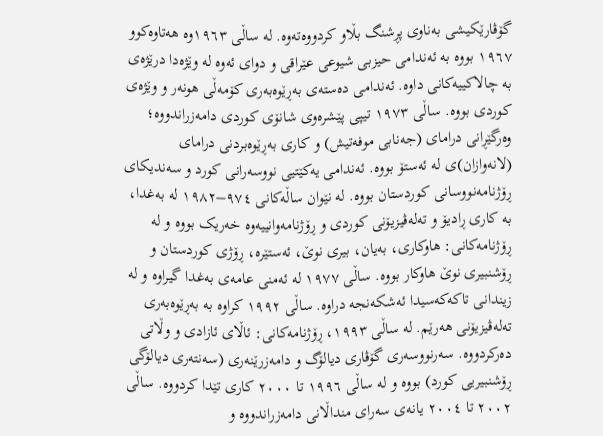گۆڤارێکیشی بەناوی پڕشنگ بڵاو کردووەتەوە. لە ساڵی ١٩٦٣وە ھەتاوەکوو ١٩٦٧ بووە بە ئەندامی حیزبی شیوعی عێراقی و دوای ئەوە لە وێژەدا درێژەی بە چالاکییەکانی داوە. ئەندامی دەستەی بەڕێوەبەری کۆمەڵی ھونەر و وێژەی کوردی بووە. ساڵی ١٩٧٣ تیپی پێشرەوی شانۆی کوردی دامەزراندووە؛ وەرگێڕانی درامای (جەنابی موفەتیش) و کاری بەڕێوەبردنی درامای (لانەوازان)ی لە ئەستۆ بووە. ئەندامی یەکێتیی نووسەرانی کورد و سەندیکای ڕۆژنامەنووسانی کوردستان بووە. لە نێوان ساڵەکانی ٩٧٤–١٩٨٢ لە بەغدا، بە کاری ڕادیۆ و تەلەڤیزیۆنی کوردی و ڕۆژنامەوانییەوە خەریک بووە و لە ڕۆژنامەکانی: ھاوکاری، بەیان، بیری نوێ، ئەستێرە، ڕۆژی کوردستان و ڕۆشنبیری نوێ ھاوکار بووە. ساڵی ١٩٧٧ لە ئەمنی عامەی بەغدا گیراوە و لە زیندانی تاکەکەسیدا ئەشکەنجە دراوە. ساڵی ١٩٩٢ کراوە بە بەڕێوەبەری تەلەڤیزیۆنی ھەرێم. لە ساڵی ١٩٩٣، ڕۆژنامەکانی: ئاڵای ئازادی و وڵاتی دەرکردووە. سەرنووسەری گۆڤاری دیالۆگ و دامەزرێنەری (سەنتەری دیالۆگی ڕۆشنبیریی کورد) بووە و لە ساڵی ١٩٩٦ تا ٢٠٠٠ کاری تێدا کردووە. ساڵی ٢٠٠٢ تا ٢٠٠٤ یانەی سەرای منداڵانی دامەزراندووە و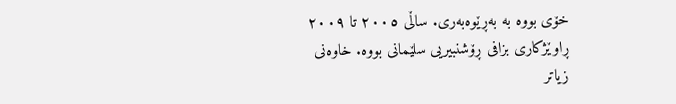خۆی بووە بە بەڕێوەبەری. ساڵی ٢٠٠٥ تا ٢٠٠٩ ڕاوێژکاری بزافی ڕۆشنبیریی سلێمانی بووە. خاوەنی زیاتر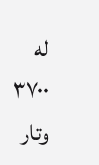لە ٣٧٠٠ وتار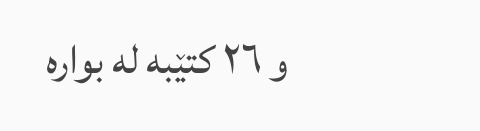و ٢٦ کتێبە لە بوارە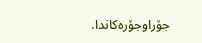جۆراوجۆرەکاندا.